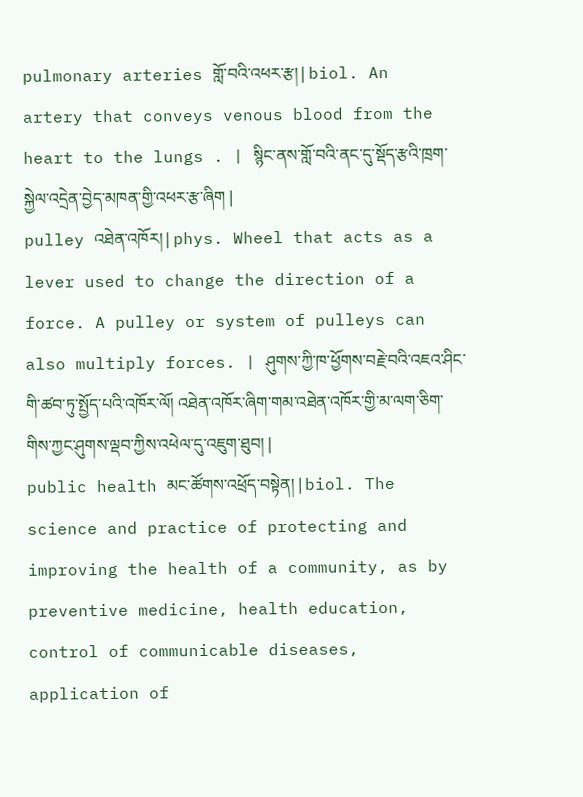pulmonary arteries གློ་བའི་འཕར་རྩ། | biol. An artery that conveys venous blood from the heart to the lungs . | སྙིང་ནས་གློ་བའི་ནང་དུ་སྡོད་རྩའི་ཁྲག་སྐྱེལ་འདྲེན་བྱེད་མཁན་གྱི་འཕར་རྩ་ཞིག |
pulley འཐེན་འཁོར། | phys. Wheel that acts as a lever used to change the direction of a force. A pulley or system of pulleys can also multiply forces. | ཤུགས་ཀྱི་ཁ་ཕྱོགས་བརྗེ་བའི་འཇའ་ཤིང་གི་ཚབ་ཏུ་སྤྱོད་པའི་འཁོར་ལོ། འཐེན་འཁོར་ཞིག་གམ་འཐེན་འཁོར་གྱི་མ་ལག་ཅིག་གིས་ཀྱང་ཤུགས་ལྡབ་ཀྱིས་འཕེལ་དུ་འཇུག་ཐུབ། |
public health མང་ཚོགས་འཕྲོད་བསྟེན། | biol. The science and practice of protecting and improving the health of a community, as by preventive medicine, health education, control of communicable diseases, application of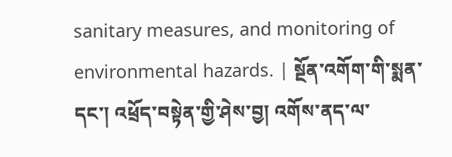sanitary measures, and monitoring of environmental hazards. | སྔོན་འགོག་གི་སྨན་དང་། འཕྲོད་བསྟེན་གྱི་ཤེས་བྱ། འགོས་ནད་ལ་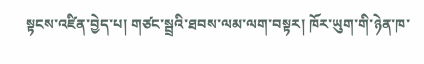སྟངས་འཛིན་བྱེད་པ། གཙང་སྦྲའི་ཐབས་ལམ་ལག་བསྟར། ཁོར་ཡུག་གི་ཉེན་ཁ་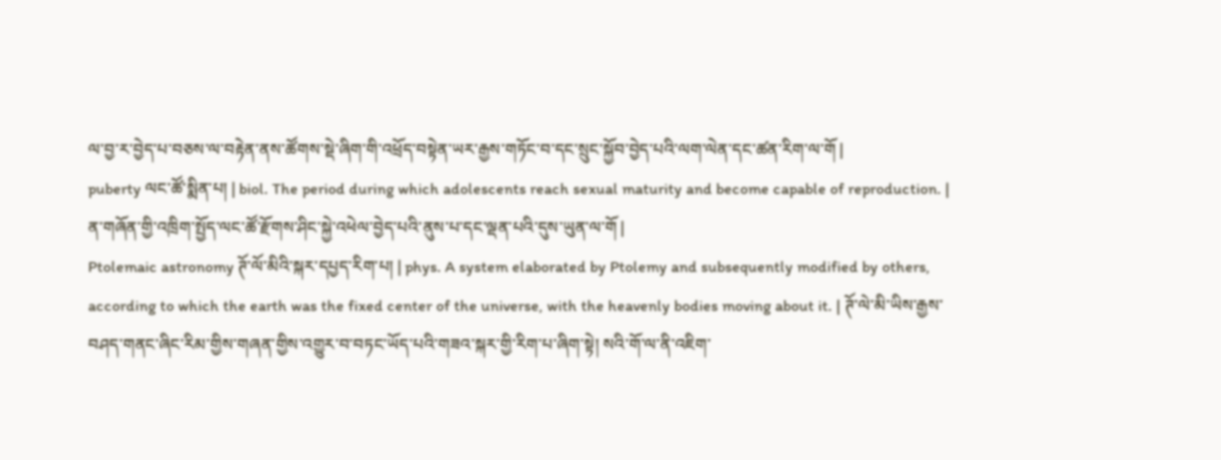ལ་བྱ་ར་བྱེད་པ་བཅས་ལ་བརྟེན་ནས་ཚོགས་སྡེ་ཞིག་གི་འཕྲོད་བསྟེན་ཡར་རྒྱས་གཏོང་བ་དང་སྲུང་སྐྱོབ་བྱེད་པའི་ལག་ལེན་དང་ཚན་རིག་ལ་གོ |
puberty ལང་ཚོ་སྨིན་པ། | biol. The period during which adolescents reach sexual maturity and become capable of reproduction. | ན་གཞོན་གྱི་འཁྲིག་སྤྱོད་ལང་ཚོ་རྫོགས་ཤིང་སྐྱེ་འཕེལ་བྱེད་པའི་ནུས་པ་དང་ལྡན་པའི་དུས་ཡུན་ལ་གོ |
Ptolemaic astronomy ཊོ་ལོ་མིའི་སྐར་དཔྱད་རིག་པ། | phys. A system elaborated by Ptolemy and subsequently modified by others, according to which the earth was the fixed center of the universe, with the heavenly bodies moving about it. | ཊོ་ལེ་མི་ཡིས་རྒྱས་བཤད་གནང་ཞིང་རིམ་གྱིས་གཞན་གྱིས་འགྱུར་བ་བཏང་ཡོད་པའི་གཟའ་སྐར་གྱི་རིག་པ་ཞིག་སྟེ། སའི་གོ་ལ་ནི་འཇིག་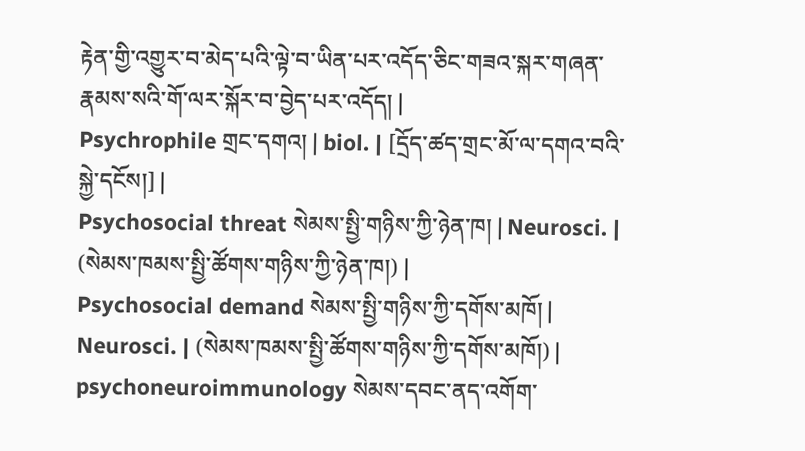རྟེན་གྱི་འགྱུར་བ་མེད་པའི་ལྟེ་བ་ཡིན་པར་འདོད་ཅིང་གཟའ་སྐར་གཞན་རྣམས་སའི་གོ་ལར་སྐོར་བ་བྱེད་པར་འདོད། |
Psychrophile གྲང་དགའ། | biol. | [དྲོད་ཚད་གྲང་མོ་ལ་དགའ་བའི་སྐྱེ་དངོས།] |
Psychosocial threat སེམས་སྤྱི་གཉིས་ཀྱི་ཉེན་ཁ། | Neurosci. | (སེམས་ཁམས་སྤྱི་ཚོགས་གཉིས་ཀྱི་ཉེན་ཁ།) |
Psychosocial demand སེམས་སྤྱི་གཉིས་ཀྱི་དགོས་མཁོ། | Neurosci. | (སེམས་ཁམས་སྤྱི་ཚོགས་གཉིས་ཀྱི་དགོས་མཁོ།) |
psychoneuroimmunology སེམས་དབང་ནད་འགོག་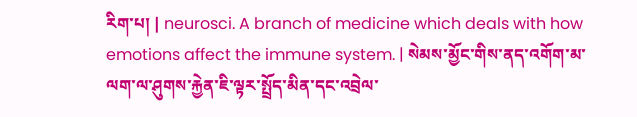རིག་པ། | neurosci. A branch of medicine which deals with how emotions affect the immune system. | སེམས་མྱོང་གིས་ནད་འགོག་མ་ལག་ལ་ཤུགས་རྐྱེན་ཇི་ལྟར་སྤྲོད་མིན་དང་འབྲེལ་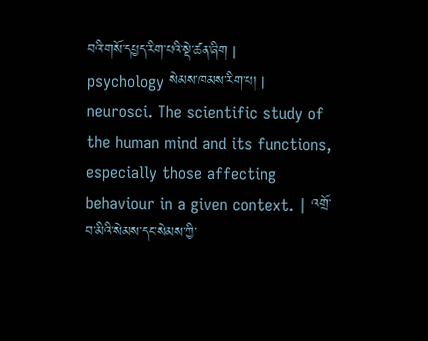བའི་གསོ་དཔྱད་རིག་པའི་སྡེ་ཚན་ཞིག |
psychology སེམས་ཁམས་རིག་པ། | neurosci. The scientific study of the human mind and its functions, especially those affecting behaviour in a given context. | འགྲོ་བ་མིའི་སེམས་དང་སེམས་ཀྱི་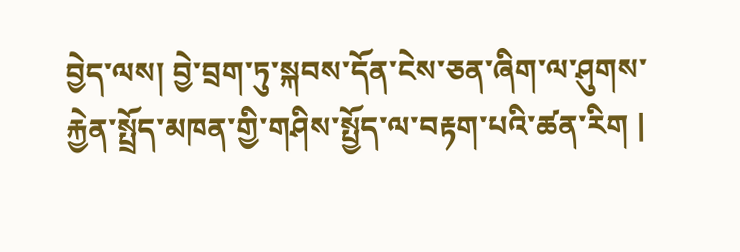བྱེད་ལས། བྱེ་བྲག་ཏུ་སྐབས་དོན་ངེས་ཅན་ཞིག་ལ་ཤུགས་རྐྱེན་སྤྲོད་མཁན་གྱི་གཤིས་སྤྱོད་ལ་བརྟག་པའི་ཚན་རིག |